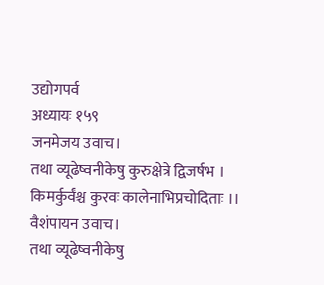उद्योगपर्व
अध्यायः १५९
जनमेजय उवाच।
तथा व्यूढेष्वनीकेषु कुरुक्षेत्रे द्विजर्षभ ।
किमर्कुर्वंश्च कुरवः कालेनाभिप्रचोदिताः ।।
वैशंपायन उवाच।
तथा व्यूढेष्वनीकेषु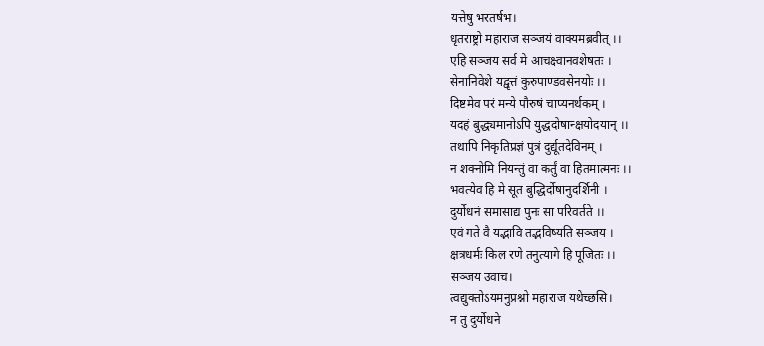यत्तेषु भरतर्षभ।
धृतराष्ट्रो महाराज सञ्जयं वाक्यमब्रवीत् ।।
एहि सञ्जय सर्व मे आचक्ष्वानवशेषतः ।
सेनानिवेशे यद्वृत्तं कुरुपाण्डवसेनयोः ।।
दिष्टमेव परं मन्ये पौरुषं चाप्यनर्थकम् ।
यदहं बुद्ध्यमानोऽपि युद्धदोषान्क्षयोदयान् ।।
तथापि निकृतिप्रज्ञं पुत्रं दुर्द्यूतदेविनम् ।
न शक्नोमि नियन्तुं वा कर्तुं वा हितमात्मनः ।।
भवत्येव हि मे सूत बुद्धिर्दोषानुदर्शिनी ।
दुर्योधनं समासाद्य पुनः सा परिवर्तते ।।
एवं गते वै यद्भावि तद्भविष्यति सञ्जय ।
क्षत्रधर्मः किल रणे तनुत्यागे हि पूजितः ।।
सञ्जय उवाच।
त्वद्युक्तोऽयमनुप्रश्नो महाराज यथेच्छसि।
न तु दुर्योधने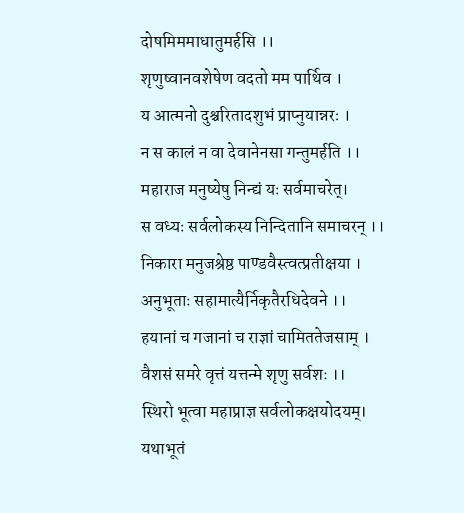दोषमिममाधातुमर्हसि ।।
शृणुष्वानवशेषेण वदतो मम पार्थिव ।
य आत्मनो दुश्चरितादशुभं प्राप्नुयान्नरः ।
न स कालं न वा देवानेनसा गन्तुमर्हति ।।
महाराज मनुष्येषु निन्द्यं यः सर्वमाचरेत्।
स वध्यः सर्वलोकस्य निन्दितानि समाचरन् ।।
निकारा मनुजश्रेष्ठ पाण्डवैस्त्वत्प्रतीक्षया ।
अनुभूताः सहामात्यैर्निकृतैरधिदेवने ।।
हयानां च गजानां च राज्ञां चामिततेजसाम् ।
वैशसं समरे वृत्तं यत्तन्मे शृणु सर्वशः ।।
स्थिरो भूत्वा महाप्राज्ञ सर्वलोकक्षयोदयम्।
यथाभूतं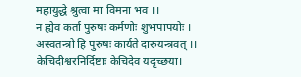महायुद्धे श्रुत्वा मा विमना भव ।।
न ह्येव कर्ता पुरुषः कर्मणोः शुभपापयोः ।
अस्वतन्त्रो हि पुरुषः कार्यते दारुयन्त्रवत् ।।
केचिदीश्वरनिर्दिष्टाः केचिदेव यदृच्छया।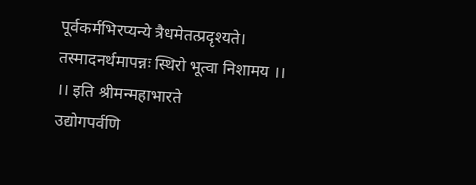पूर्वकर्मभिरप्यन्ये त्रैधमेतत्प्रदृश्यते।
तस्मादनर्थमापन्नः स्थिरो भूत्वा निशामय ।।
।। इति श्रीमन्महाभारते
उद्योगपर्वणि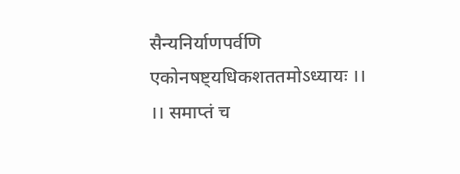सैन्यनिर्याणपर्वणि
एकोनषष्ट्यधिकशततमोऽध्यायः ।।
।। समाप्तं च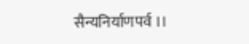सैन्यनिर्याणपर्व ।।